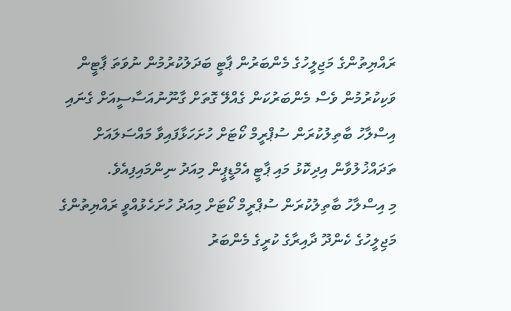ރައްޔިތުންގެ މަޖިލީހުގެ މެންބަރުން ޕާޓީ ބަދަލުކުރުމުން ނުވަތަ ޕާޓީން ވަކިކުރުމުން ވެސް މެންބަރުކަން ގެއްލޭ ގޮތަށް ގާނޫނުއަސާސީއަށް ގެނައި އިސްލާހު ބާތިލުކުރަން ސުޕްރީމް ކޯޓަށް ހުށަހަޅާފައިވާ މައްސަލައަށް ތަދައްޚުލުވާން އިދިކޮޅު މައި ޕާޓީ އެމްޑީޕީން މިއަދު ނިންމައިފިއެވެ.
މި އިސްލާހު ބާތިލުކުރަން ސުޕްރީމް ކޯޓަށް މިއަދު ހުށަހެޅުއްވީ ރައްޔިތުންގެ މަޖިލީހުގެ ކެންދޫ ދާއިރާގެ ކުރީގެ މެންބަރު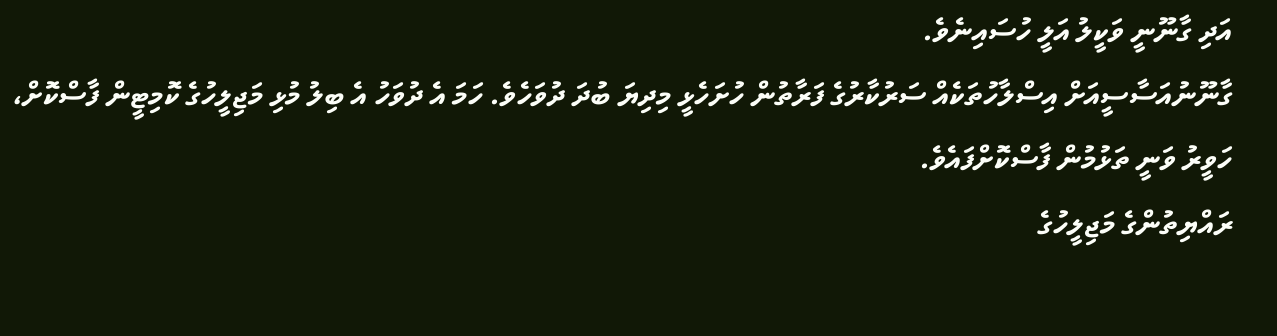އަދި ގާނޫނީ ވަކީލު އަލީ ހުސައިނެވެ.
ގާނޫނުއަސާސީއަށް އިސްލާހުތަކެއް ސަރުކާރުގެ ފަރާތުން ހުށަހެޅީ މިދިޔަ ބުދަ ދުވަހެވެ. ހަމަ އެ ދުވަހު އެ ބިލު މުޅި މަޖިލީހުގެ ކޮމިޓީން ފާސްކޮށް، ހަވީރު ވަނީ ތަޅުމުން ފާސްކޮށްފައެވެ.
ރައްޔިތުންގެ މަޖިލީހުގެ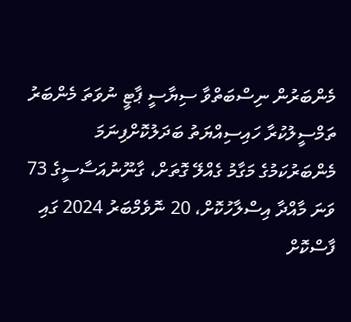މެންބަރުން ނިސްބަތްވާ ސިޔާސީ ޕާޓީ ނުވަތަ މެންބަރު ތަމްސީލުކުރާ ހައިސިއްޔަތު ބަދަލުކޮށްފިނަމަ މެންބަރުކަމުގެ މަގާމު ގެއްލޭ ގޮތަށް، ގާނޫނުއަސާސީގެ 73 ވަނަ މާއްދާ އިސްލާހުކޮށް، 20 ނޮވެމްބަރު 2024 ގައި ފާސްކޮށް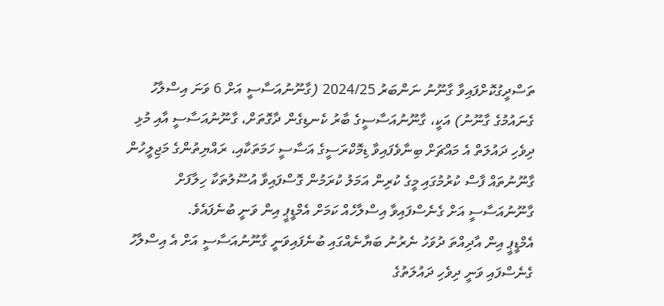ތަސްދީގުކޮށްފައިވާ ގާނޫނު ނަންބަރު 2024/25 (ގާނޫނުއަސާސީ އަށް 6 ވަނަ އިސްލާހު ގެނައުމުގެ ގާނޫނު) އަކީ، ގާނޫނުއަސާސީގެ ބާރު ކެނޑިގެން ދާގޮތަށް، ގާނޫނުއަސާސީ އާއި މުޅި ދިވެހި ދައުލަތް އެ މައްޗަށް ބިނާވެފައިވާ ޑިމޮކްރަސީގެ އަސާސީ ހަމަތަކާއި، ރައްޔިތުންގެ މަޖިލީހުން ގާނޫނުތައް ފާސް ކުރުމުގައި މީގެ ކުރިން އަމަލު ކުރަމުން ގޮސްފައިވާ އުސޫލުތަކާ ހިލާފަށް ގާނޫނުއަސާސީ އަށް ގެނެސްފައިވާ އިސްލާހެއް ކަމަށް އެމްޑީޕީ އިން ވަނީ ބުނެފައެވެ.
އެމްޑީޕީ އިން އާދިއްތަ ދުވަހު ނެރުނު ބަޔާނެއްގައި ބުނެފައިވަނީ ގާނޫނުއަސާސީ އަށް އެ އިސްލާހު ގެނެސްފައި ވަނީ ދިވެހި ދައުލަތުގެ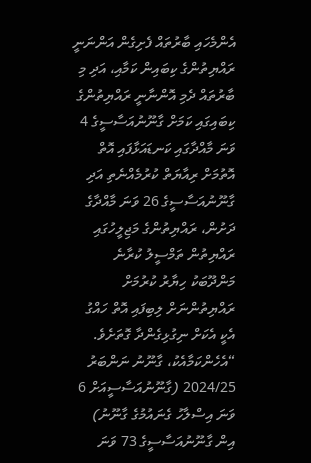އެންމެހައި ބާރުތައް ފެށިގެން އަންނަނީ ރައްޔިތުންގެ ކިބައިން ކަމާއި، އަދި މި ބާރުތައް ދެމި އޮންނާނީ ރައްޔިތުންގެ ކިބައިގައި ކަމަށް ގާނޫނުއަސާސީގެ 4 ވަނަ މާއްދާގައި ކަނޑައަޅާފައި އޮތް އޮތުމަށް ރިއާޔަތް ކުރުމެއްނެތި އަދި ގާނޫނުއަސާސީގެ 26 ވަނަ މާއްދާގެ ދަށުން، ރައްޔިތުންގެ މަޖިލީހުގައި ރައްޔިތުން ތަމްސީލު ކުރާނެ މަންދޫބަކު ހިޔާރު ކުރުމަށް ރައްޔިތުންނަށް ލިބިފައި އޮތް ހައްގު އެކީ އެކަށް ނިގުޅިގެންދާ ގޮތަށެވެ.
“އެހެންކަމާއެކު، ގާނޫނު ނަންބަރު 2024/25 (ގާނޫނުއަސާސީއަށް 6 ވަނަ އިސްލާހު ގެނައުމުގެ ގާނޫނު) އިން ގާނޫނުއަސާސީގެ 73 ވަނަ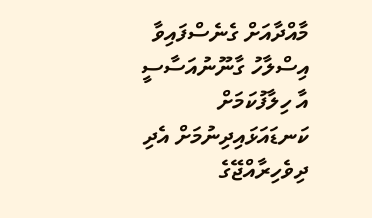މާއްދާއަށް ގެނެސްފައިވާ އިސްލާހު ގާނޫނުއަސާސީ އާ ހިލާފުކަމަށް ކަނޑައަޅައިދިނުމަށް އެދި ދިވެހިރާއްޖޭގެ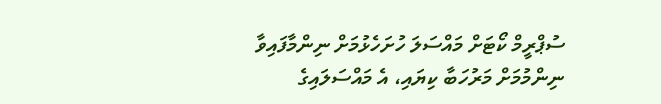ސުޕްރީމް ކޯޓަށް މައްސަލަ ހުށަހެޅުމަށް ނިންމާފައިވާ ނިންމުމަށް މަރުހަބާ ކިޔައި، އެ މައްސަލައިގެ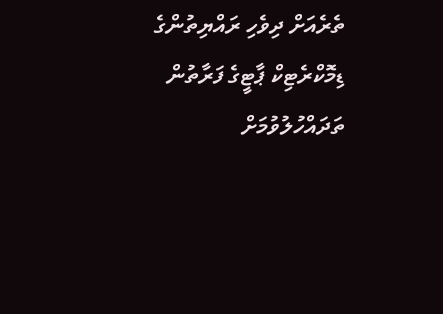ތެރެއަށް ދިވެހި ރައްޔިތުންގެ ޑިމޮކްރެޓިކް ޕާޓީގެ ފަރާތުން ތަދައްހުލުވުމަށް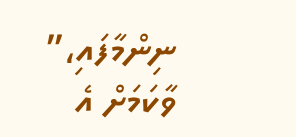ނިންމާފައި،” ވާކަމަށް އެ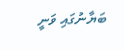ބަޔާނުގައި ވަނީ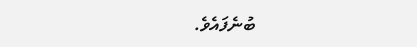ބުނެފައެވެ.